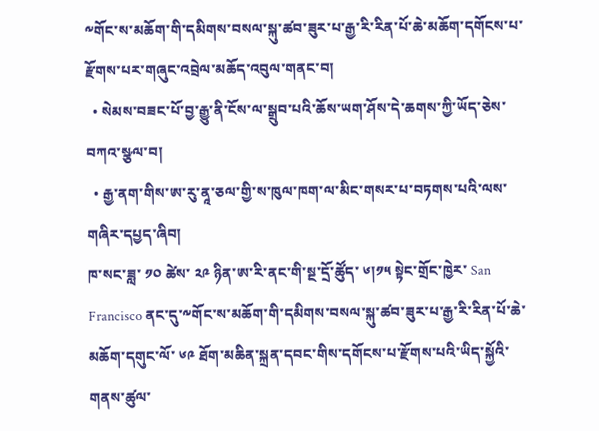༸གོང་ས་མཆོག་གི་དམིགས་བསལ་སྐུ་ཚབ་ཟུར་པ་རྒྱ་རི་རིན་པོ་ཆེ་མཆོག་དགོངས་པ་རྫོགས་པར་གཞུང་འབྲེལ་མཆོད་འབུལ་གནང་བ།
  • སེམས་བཟང་པོ་བྱ་རྒྱུ་ནི་ངོས་ལ་སྒྲུབ་པའི་ཆོས་ཡག་ཤོས་དེ་ཆགས་ཀྱི་ཡོད་ཅེས་བཀའ་སྩལ་བ།
  • རྒྱ་ནག་གིས་ཨ་རུ་ནཱ་ཅལ་གྱི་ས་ཁུལ་ཁག་ལ་མིང་གསར་པ་བཏགས་པའི་ལས་གཞིར་དཔྱད་ཞིབ།
ཁ་སང་ཟླ་ ༡༠ ཚེས་ ༢༩ ཉིན་ཨ་རི་ནང་གི་སྔ་དྲོ་ཚོུད་ ༦།༡༥ སྟེང་གྲོང་ཁྱེར་ San Francisco ནང་དུ་༸གོང་ས་མཆོག་གི་དམིགས་བསལ་སྐུ་ཚབ་ཟུར་པ་རྒྱ་རི་རིན་པོ་ཆེ་མཆོག་དགུང་ལོ་ ༦༩ ཐོག་མཆིན་སྐྲན་དབང་གིས་དགོངས་པ་རྫོགས་པའི་ཡིད་སྐྱོའི་གནས་ཚུལ་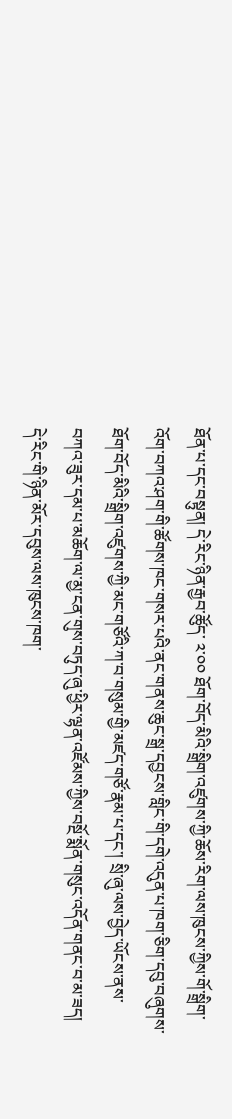ཐོན་པ་དང་བསྟུན། དེ་རིང་ཉིན་རྒྱབ་ཚོུད་ ༢་༠༠ ཐོག་བོད་མིའི་སྒྲིག་འཛུགས་ཀྱི་ཆོས་རིག་ལས་ཁུངས་ཀྱིས་གོ་སྒྲིག་འོག་བཀའ་ཤག་གི་ཚོགས་ཁང་གསར་པའི་ནང་གནས་ཆུང་སྒྲ་དབྱངས་གླིང་གི་དགེ་འདུན་པ་ཁག་ཅིག་དབུ་བཞུགས་ཐོག་བོད་མིའི་སྒྲིག་འཛུགས་ཀྱི་མང་གཙོའི་ཀ་བ་གསུམ་གྱི་མཛད་གཙོ་རྣམ་པ་དང་། སྲི་ཞུ་ལས་བྱེད་ཡོངས་ནས་བཀའ་ཟུར་དམ་པ་མཆོག་ལ་མྱ་ངན་གུས་བཏུད་ཞུ་ཕྱིར་ལྷན་འཛོམས་ཀྱིས་བསྔོ་སྨོན་གསུང་འདོན་གནང་བ་མ་ཟད། དེ་རིང་གི་ཉིན་མོར་དབུས་ལས་ཁུངས་ཁག་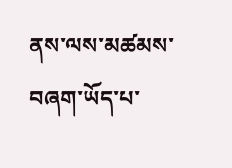ནས་ལས་མཚམས་བཞག་ཡོད་པ་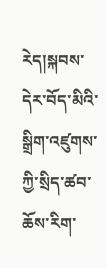རེད།སྐབས་དེར་བོད་མིའི་སྒྲིག་འཛུགས་ཀྱི་སྲིད་ཚབ་ཆོས་རིག་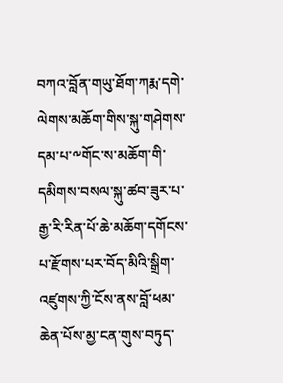བཀའ་བློན་གཡུ་ཐོག་ཀརྨ་དགེ་ལེགས་མཆོག་གིས་སྐུ་གཤེགས་དམ་པ་༸གོང་ས་མཆོག་གི་དམིགས་བསལ་སྐུ་ཚབ་ཟུར་པ་རྒྱ་རི་རིན་པོ་ཆེ་མཆོག་དགོངས་པ་རྫོགས་པར་བོད་མིའི་སྒྲིག་འཛུགས་ཀྱི་ངོས་ནས་བློ་ཕམ་ཆེན་པོས་མྱ་ངན་གུས་བཏུད་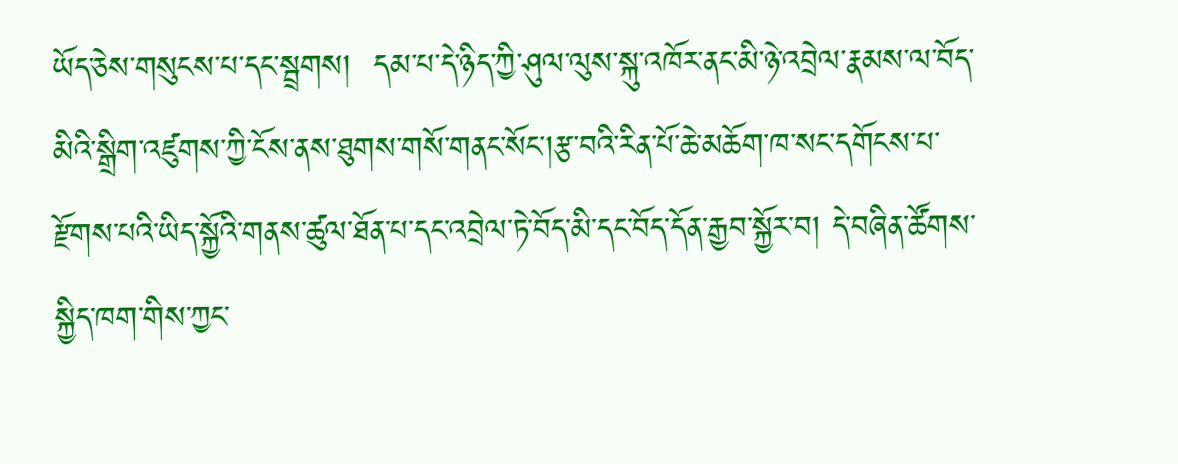ཡོད་ཅེས་གསུངས་པ་དང་སྦྲགས།  དམ་པ་དེ་ཉིད་ཀྱི་ཤུལ་ལུས་སྐུ་འཁོར་ནང་མི་ཉེ་འབྲེལ་རྣམས་ལ་བོད་མིའི་སྒྲིག་འཛུགས་ཀྱི་ངོས་ནས་ཐུགས་གསོ་གནང་སོང་།རྩ་བའི་རིན་པོ་ཆེ་མཆོག་ཁ་སང་དགོངས་པ་རྫོགས་པའི་ཡིད་སྐྱོའི་གནས་ཚུལ་ཐོན་པ་དང་འབྲེལ་ཏེ་བོད་མི་དང་བོད་དོན་རྒྱབ་སྐྱོར་བ། དེ་བཞིན་ཚོགས་སྐྱིད་ཁག་གིས་ཀྱང་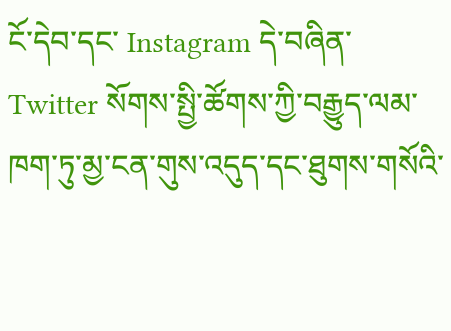ངོ་དེབ་དང་ Instagram དེ་བཞིན་ Twitter སོགས་སྤྱི་ཚོགས་ཀྱི་བརྒྱུད་ལམ་ཁག་ཏུ་མྱ་ངན་གུས་འདུད་དང་ཐུགས་གསོའི་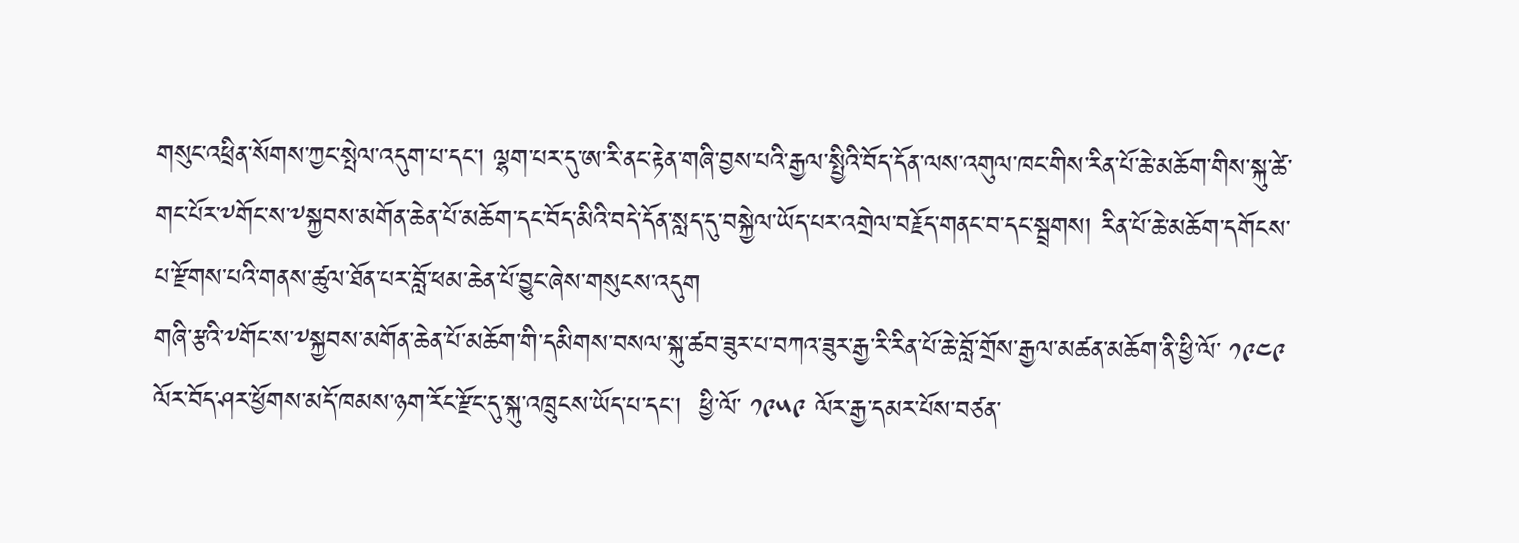གསུང་འཕྲིན་སོགས་ཀྱང་སྤེལ་འདུག་པ་དང་། ལྷག་པར་དུ་ཨ་རི་ནང་རྟེན་གཞི་བྱས་པའི་རྒྱལ་སྤྱིའི་བོད་དོན་ལས་འགུལ་ཁང་གིས་རིན་པོ་ཆེ་མཆོག་གིས་སྐུ་ཚེ་གང་པོར་༸གོང་ས་༸སྐྱབས་མགོན་ཆེན་པོ་མཆོག་དང་བོད་མིའི་བདེ་དོན་སླད་དུ་བསྐྱེལ་ཡོད་པར་འགྲེལ་བརྗོད་གནང་བ་དང་སྦྲགས། རིན་པོ་ཆེ་མཆོག་དགོངས་པ་རྫོགས་པའི་གནས་ཚུལ་ཐོན་པར་བློ་ཕམ་ཆེན་པོ་བྱུང་ཞེས་གསུངས་འདུག
གཞི་རྩའི་༸གོང་ས་༸སྐྱབས་མགོན་ཆེན་པོ་མཆོག་གི་དམིགས་བསལ་སྐུ་ཚབ་ཟུར་པ་བཀའ་ཟུར་རྒྱ་རི་རིན་པོ་ཆེ་བློ་གྲོས་རྒྱལ་མཚན་མཆོག་ནི་ཕྱི་ལོ་ ༡༩༤༩ ལོར་བོད་ཤར་ཕྱོགས་མདོ་ཁམས་ཉག་རོང་རྫོང་དུ་སྐུ་འཁྲུངས་ཡོད་པ་དང།  ཕྱི་ལོ་ ༡༩༥༩ ལོར་རྒྱ་དམར་པོས་བཙན་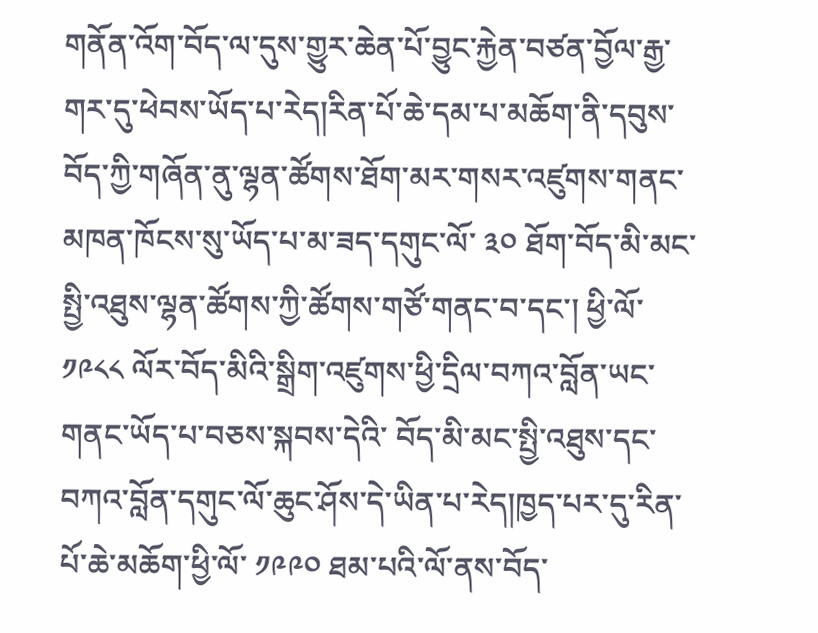གནོན་འོག་བོད་ལ་དུས་གྱུར་ཆེན་པོ་བྱུང་རྐྱེན་བཙན་བྱོལ་རྒྱ་གར་དུ་ཕེབས་ཡོད་པ་རེད།རིན་པོ་ཆེ་དམ་པ་མཆོག་ནི་དབུས་བོད་ཀྱི་གཞོན་ནུ་ལྷན་ཚོགས་ཐོག་མར་གསར་འཛུགས་གནང་མཁན་ཁོངས་སུ་ཡོད་པ་མ་ཟད་དགུང་ལོ་ ༣༠ ཐོག་བོད་མི་མང་སྤྱི་འཐུས་ལྷན་ཚོགས་ཀྱི་ཚོགས་གཙོ་གནང་བ་དང་། ཕྱི་ལོ་ ༡༩༨༨ ལོར་བོད་མིའི་སྒྲིག་འཛུགས་ཕྱི་དྲིལ་བཀའ་བློན་ཡང་གནང་ཡོད་པ་བཅས་སྐབས་དེའི་ བོད་མི་མང་སྤྱི་འཐུས་དང་བཀའ་བློན་དགུང་ལོ་ཆུང་ཤོས་དེ་ཡིན་པ་རེད།ཁྱད་པར་དུ་རིན་པོ་ཆེ་མཆོག་ཕྱི་ལོ་ ༡༩༩༠ ཐམ་པའི་ལོ་ནས་བོད་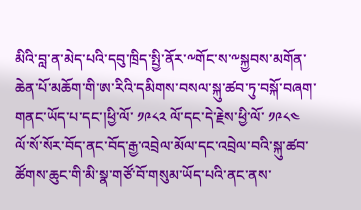མིའི་བླ་ན་མེད་པའི་དབུ་ཁྲིད་སྤྱི་ནོར་༸གོང་ས་༸སྐྱབས་མགོན་ཆེན་པོ་མཆོག་གི་ཨ་རིའི་དམིགས་བསལ་སྐུ་ཚབ་ཏུ་བསྐོ་བཞག་གནང་ཡོད་པ་དང་།ཕྱི་ལོ་ ༡༩༨༢ ལོ་དང་དེ་རྗེས་ཕྱི་ལོ་ ༡༩༨༤ ལོ་སོ་སོར་བོད་ནང་བོད་རྒྱ་འབྲེལ་མོལ་དང་འབྲེལ་བའི་སྐུ་ཚབ་ཚོགས་ཆུང་གི་མི་སྣ་གཙོ་བོ་གསུམ་ཡོད་པའི་ནང་ནས་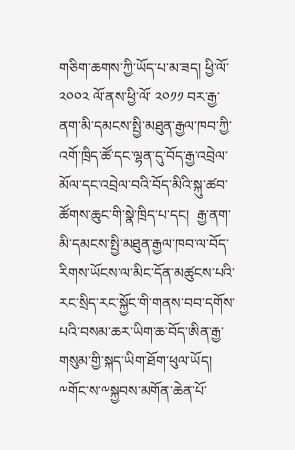གཅིག་ཆགས་ཀྱི་ཡོད་པ་མ་ཟད། ཕྱི་ལོ་ ༢༠༠༢ ལོ་ནས་ཕྱི་ལོ་ ༢༠༡༡ བར་རྒྱ་ནག་མི་དམངས་སྤྱི་མཐུན་རྒྱལ་ཁབ་ཀྱི་འགོ་ཁྲིད་ཚོ་དང་ལྷན་དུ་བོད་རྒྱ་འབྲེལ་མོལ་དང་འབྲེལ་བའི་བོད་མིའི་སྐུ་ཚབ་ཚོགས་ཆུང་གི་སྣེ་ཁྲིད་པ་དང།  རྒྱ་ནག་མི་དམངས་སྤྱི་མཐུན་རྒྱལ་ཁབ་ལ་བོད་རིགས་ཡོངས་ལ་མིང་དོན་མཚུངས་པའི་རང་སྲིད་རང་སྐྱོང་གི་གནས་བབ་དགོས་པའི་བསམ་ཆར་ཡིག་ཆ་བོད་ཨིན་རྒྱ་གསུམ་གྱི་སྐད་ཡིག་ཐོག་ཕུལ་ཡོད།
༸གོང་ས་༸སྐྱབས་མགོན་ཆེན་པོ་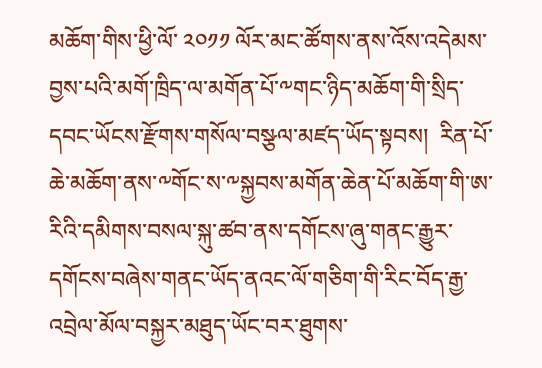མཆོག་གིས་ཕྱི་ལོ་ ༢༠༡༡ ལོར་མང་ཚོགས་ནས་འོས་འདེམས་བྱས་པའི་མགོ་ཁྲིད་ལ་མགོན་པོ་༸གང་ཉིད་མཆོག་གི་སྲིད་དབང་ཡོངས་རྫོགས་གསོལ་བསྩལ་མཛད་ཡོད་སྟབས།  རིན་པོ་ཆེ་མཆོག་ནས་༸གོང་ས་༸སྐྱབས་མགོན་ཆེན་པོ་མཆོག་གི་ཨ་རིའི་དམིགས་བསལ་སྐུ་ཚབ་ནས་དགོངས་ཞུ་གནང་རྒྱུར་དགོངས་བཞེས་གནང་ཡོད་ནའང་ལོ་གཅིག་གི་རིང་བོད་རྒྱ་འབྲེལ་མོལ་བསྐྱར་མཐུད་ཡོང་བར་ཐུགས་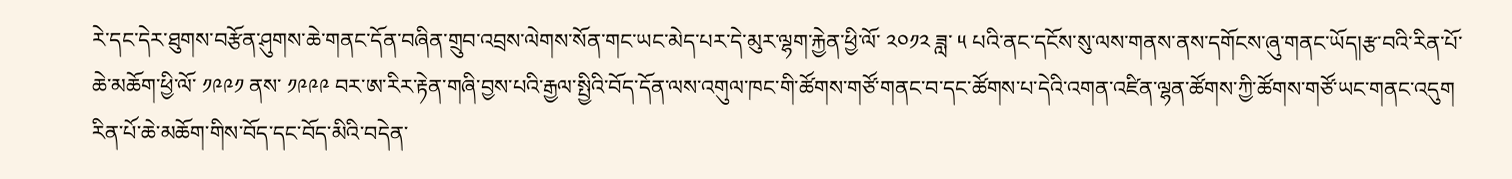རེ་དང་དེར་ཐུགས་བརྩོན་ཤུགས་ཆེ་གནང་དོན་བཞིན་གྲུབ་འབྲས་ལེགས་སོན་གང་ཡང་མེད་པར་དེ་མུར་ལྷག་རྐྱེན་ཕྱི་ལོ་ ༢༠༡༢ ཟླ་ ༥ པའི་ནང་དངོས་སུ་ལས་གནས་ནས་དགོངས་ཞུ་གནང་ཡོད།རྩ་བའི་རིན་པོ་ཆེ་མཆོག་ཕྱི་ལོ་ ༡༩༩༡ ནས་ ༡༩༩༩ བར་ཨ་རིར་རྟེན་གཞི་བྱས་པའི་རྒྱལ་སྤྱིའི་བོད་དོན་ལས་འགུལ་ཁང་གི་ཚོགས་གཙོ་གནང་བ་དང་ཚོགས་པ་དེའི་འགན་འཛིན་ལྷན་ཚོགས་ཀྱི་ཚོགས་གཙོ་ཡང་གནང་འདུག
རིན་པོ་ཆེ་མཆོག་གིས་བོད་དང་བོད་མིའི་བདེན་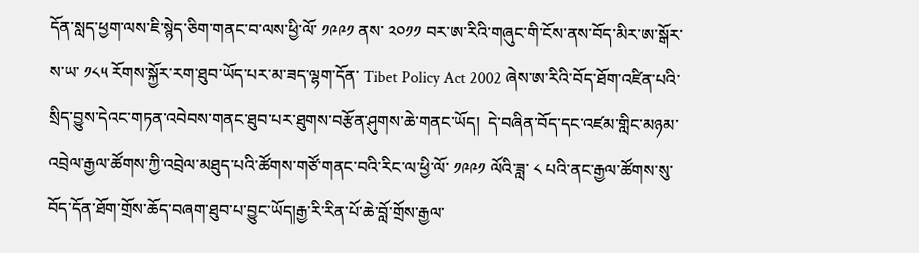དོན་སླད་ཕྱག་ལས་ཇི་སྙེད་ཅིག་གནང་བ་ལས་ཕྱི་ལོ་ ༡༩༩༡ ནས་ ༢༠༡༡ བར་ཨ་རིའི་གཞུང་གི་ངོས་ནས་བོད་མིར་ཨ་སྒོར་ས་ཡ་ ༡༨༥ རོགས་སྐྱོར་རག་ཐུབ་ཡོད་པར་མ་ཟད་ལྷག་དོན་ Tibet Policy Act 2002 ཞེས་ཨ་རིའི་བོད་ཐོག་འཛིན་པའི་སྲིད་བྱུས་དེའང་གཏན་འབེབས་གནང་ཐུབ་པར་ཐུགས་བརྩོན་ཤུགས་ཆེ་གནང་ཡོད།  དེ་བཞིན་བོད་དང་འཛམ་གླིང་མཉམ་འབྲེལ་རྒྱལ་ཚོགས་ཀྱི་འབྲེལ་མཐུད་པའི་ཚོགས་གཙོ་གནང་བའི་རིང་ལ་ཕྱི་ལོ་ ༡༩༩༡ ལོའི་ཟླ་ ༨ པའི་ནང་རྒྱལ་ཚོགས་སུ་བོད་དོན་ཐོག་གྲོས་ཆོད་བཞག་ཐུབ་པ་བྱུང་ཡོད།རྒྱ་རི་རིན་པོ་ཆེ་བློ་གྲོས་རྒྱལ་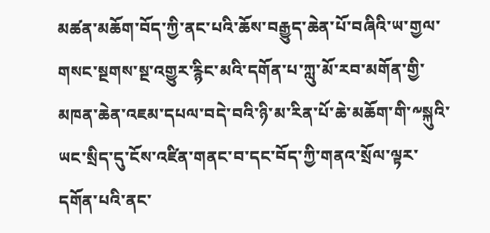མཚན་མཆོག་བོད་ཀྱི་ནང་པའི་ཆོས་བརྒྱུད་ཆེན་པོ་བཞིའི་ཡ་གྱལ་གསང་སྔགས་སྔ་འགྱུར་རྙིང་མའི་དགོན་པ་ཀླུ་མོ་རབ་མགོན་གྱི་མཁན་ཆེན་འཇམ་དཔལ་བདེ་བའི་ཉི་མ་རིན་པོ་ཆེ་མཆོག་གི་༸སྐུའི་ཡང་སྲིད་དུ་ངོས་འཛིན་གནང་བ་དང་བོད་ཀྱི་གནའ་སྲོལ་ལྟར་དགོན་པའི་ནང་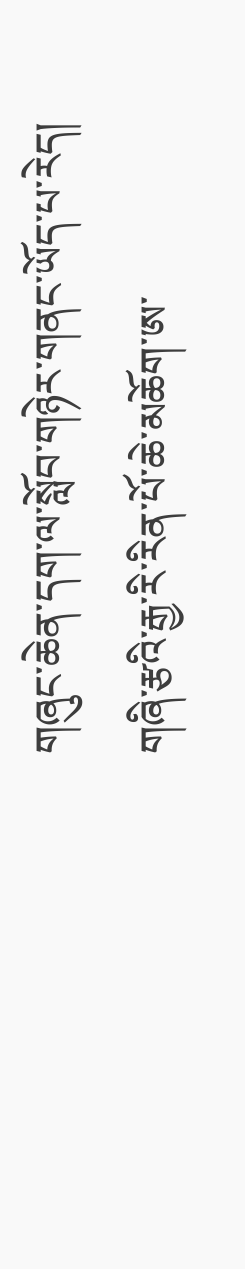གཞུང་ཆེན་དག་ལ་སློབ་གཉེར་གནང་ཡོད་པ་རེད།
གཞི་རྩའི་རྒྱ་རི་རིན་པོ་ཆེ་མཆོག་ཨ་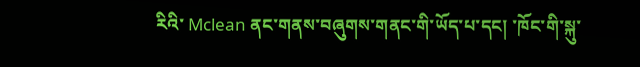རིའི་ Mclean ནང་གནས་བཞུགས་གནང་གི་ཡོད་པ་དང། ་ཁོང་གི་སྐུ་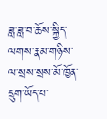ཟླ་ཟླ་བ་ཆོས་སྐྱིད་ལགས་རྣམ་གཉིས་ལ་སྲས་སྲས་མོ་ཁྱོན་དྲུག་ཡོད་པ་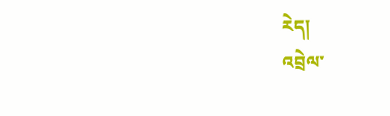རེད།
འབྲེལ་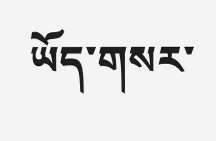ཡོད་གསར་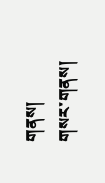གནས།
གསར་གནས།